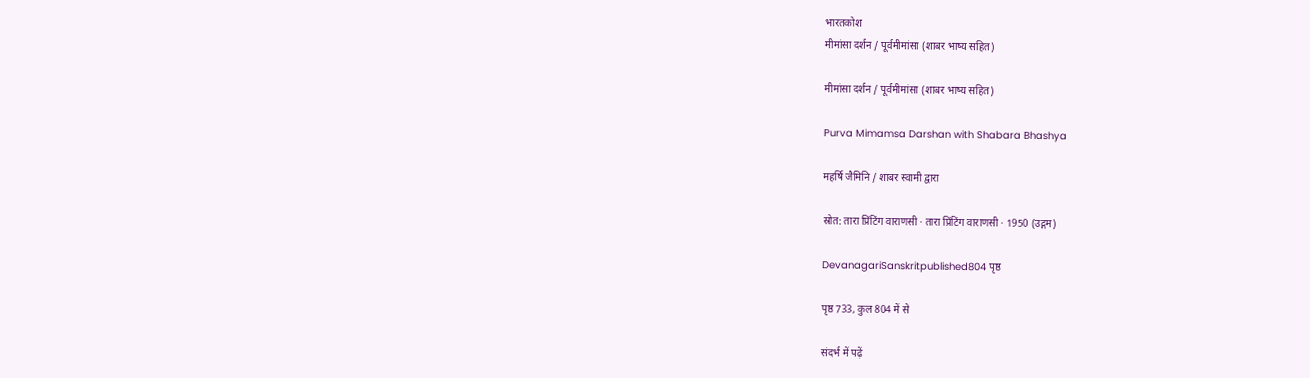भारतकोश
मीमांसा दर्शन / पूर्वमीमांसा (शाबर भाष्य सहित)

मीमांसा दर्शन / पूर्वमीमांसा (शाबर भाष्य सहित)

Purva Mimamsa Darshan with Shabara Bhashya

महर्षि जैमिनि / शाबर स्वामी द्वारा

स्रोत: तारा प्रिंटिंग वाराणसी · तारा प्रिंटिंग वाराणसी · 1950 (उद्गम)

DevanagariSanskritpublished804 पृष्ठ

पृष्ठ 733, कुल 804 में से

संदर्भ में पढ़ें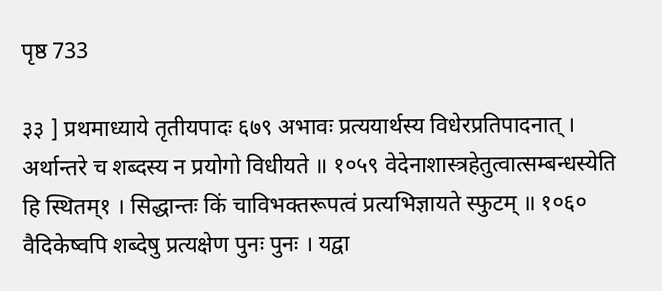पृष्ठ 733

३३ ] प्रथमाध्याये तृतीयपादः ६७९ अभावः प्रत्ययार्थस्य विधेरप्रतिपादनात् । अर्थान्तरे च शब्दस्य न प्रयोगो विधीयते ॥ १०५९ वेदेनाशास्त्रहेतुत्वात्सम्बन्धस्येति हि स्थितम्१ । सिद्धान्तः किं चाविभक्तरूपत्वं प्रत्यभिज्ञायते स्फुटम् ॥ १०६० वैदिकेष्वपि शब्देषु प्रत्यक्षेण पुनः पुनः । यद्वा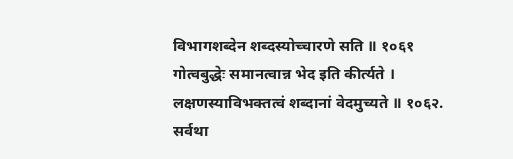विभागशब्देन शब्दस्योच्चारणे सति ॥ १०६१ गोत्वबुद्धेः समानत्वान्न भेद इति कीर्त्यते । लक्षणस्याविभक्तत्वं शब्दानां वेदमुच्यते ॥ १०६२. सर्वथा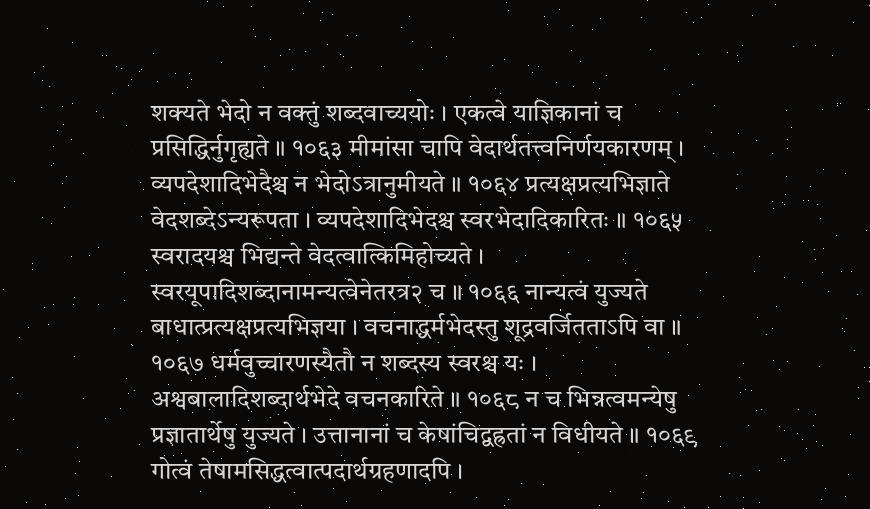शक्यते भेदो न वक्तुं शब्दवाच्ययोः । एकत्वे याज्ञिकानां च प्रसिद्धिर्नुगृह्यते ॥ १०६३ मीमांसा चापि वेदार्थतत्त्वनिर्णयकारणम् । व्यपदेशादिभेदैश्च न भेदोऽत्रानुमीयते ॥ १०६४ प्रत्यक्षप्रत्यभिज्ञाते वेदशब्देऽन्यरूपता । व्यपदेशादिभेदश्च स्वरभेदादिकारितः ॥ १०६५ स्वरादयश्च भिद्यन्ते वेदत्वात्किमिहोच्यते । स्वरयूपादिशब्दानामन्यत्वेनेतरत्र२ च ॥ १०६६ नान्यत्वं युज्यते बाधात्प्रत्यक्षप्रत्यभिज्ञया । वचनाद्धर्मभेदस्तु शूद्रवर्जितताऽपि वा ॥ १०६७ धर्मवुच्चारणस्यैतौ न शब्दस्य स्वरश्च यः । अश्वबालादिशब्दार्थभेदे वचनकारिते ॥ १०६८ न च भिन्नत्वमन्येषु प्रज्ञातार्थेषु युज्यते । उत्तानानां च केषांचिद्वह्रतां न विधीयते ॥ १०६९ गोत्वं तेषामसिद्धत्वात्पदार्थग्रहणादपि ।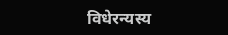विधेरन्यस्य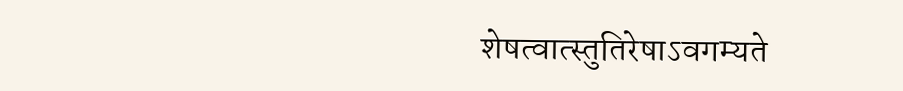शेषत्वात्स्तुतिरेषाऽवगम्यते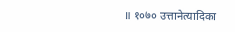॥ १०७० उत्तानेत्यादिका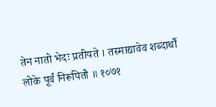तेन नातो भेदः प्रतीयते । तस्माद्यावेव शब्दार्थौ लोके पूर्वं निरूपितौ ॥ १०७१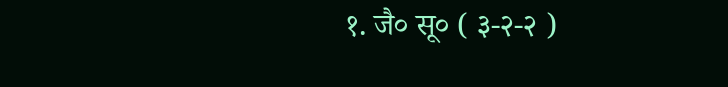१. जै० सू० ( ३-२-२ )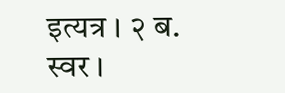इत्यत्र । २ ब. स्वर ।